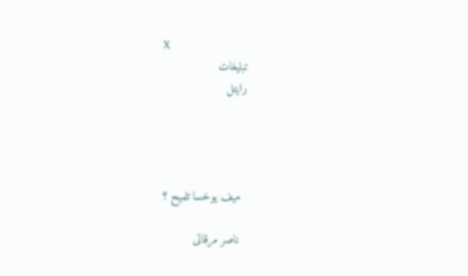X
تبلیغات
رایتل




  میف یوخسا تلمیح ؟

  ناصر مرقاتی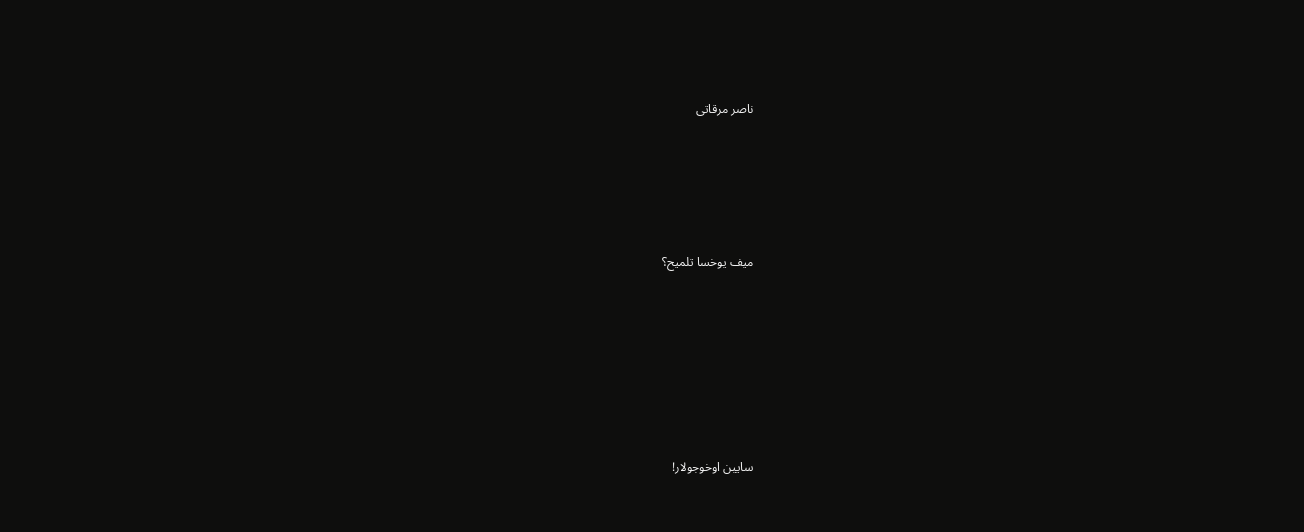ناصر مرقاتی





میف یوخسا تلمیح؟







سایین اوخوجولار!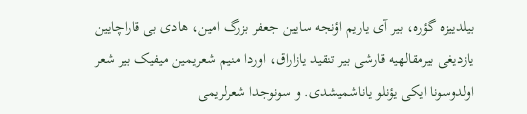بیلدییزه گؤره، بیر آی یاریم اؤنجه سایین جعفر بزرگ امین، هادی بی قاراچایین یازدیغی بیرمقالهیه قارشی بیر تنقید یازاراق، اوردا منیم شعریمین میفیک بیر شعر اولدوسونا ایکی یؤنلو یاناشمیشدی. و سونوجدا شعرلریمی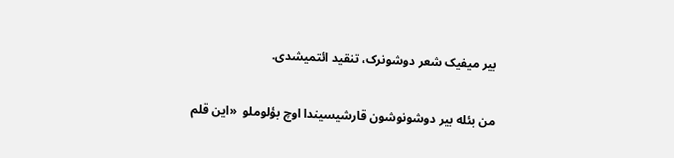بیر میفیک شعر دوشونرک، تنقید ائتمیشدی.

من بئله بیر دوشونوشون قارشیسیندا اوچ بؤلوملو  «این قلم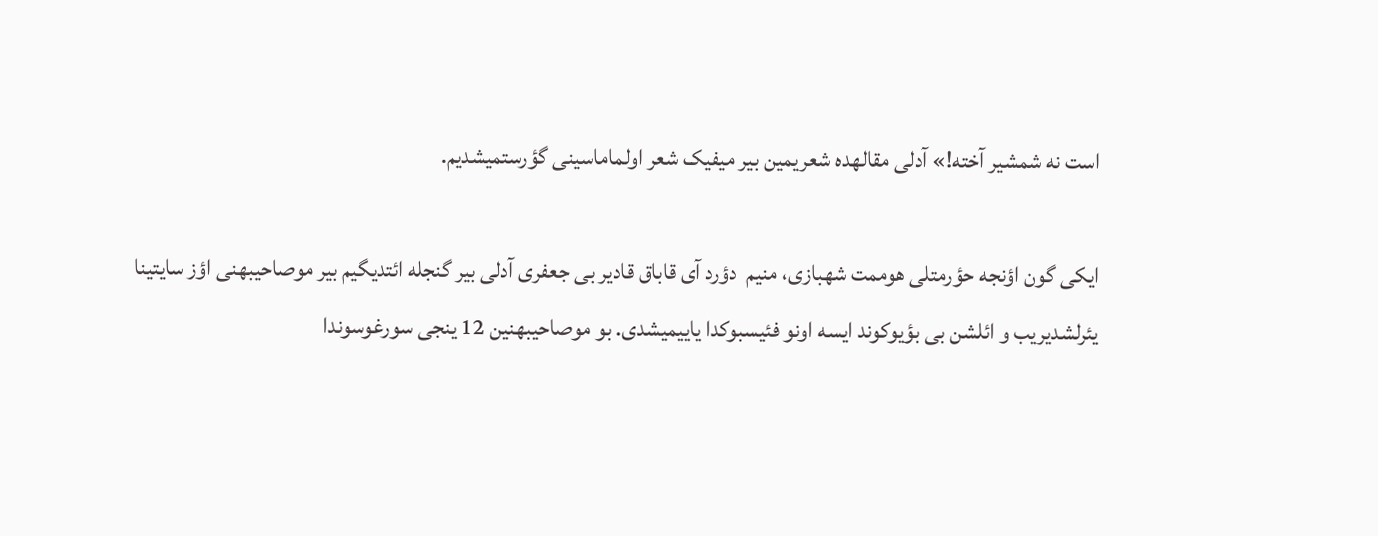است نه شمشیر آخته!» آدلی مقالهده شعریمین بیر میفیک شعر اولماماسینی گؤرستمیشدیم.

ایکی گون اؤنجه حؤرمتلی هوممت شهبازی، منیم  دؤرد آی قاباق قادیر بی جعفری آدلی بیر گنجله ائتدیگیم بیر موصاحیبهنی اؤز سایتینا یئرلشدیریب و ائلشن بی بؤیوکوند ایسه اونو فئیسبوکدا یاییمیشدی. بو موصاحیبهنین 12 ینجی سورغوسوندا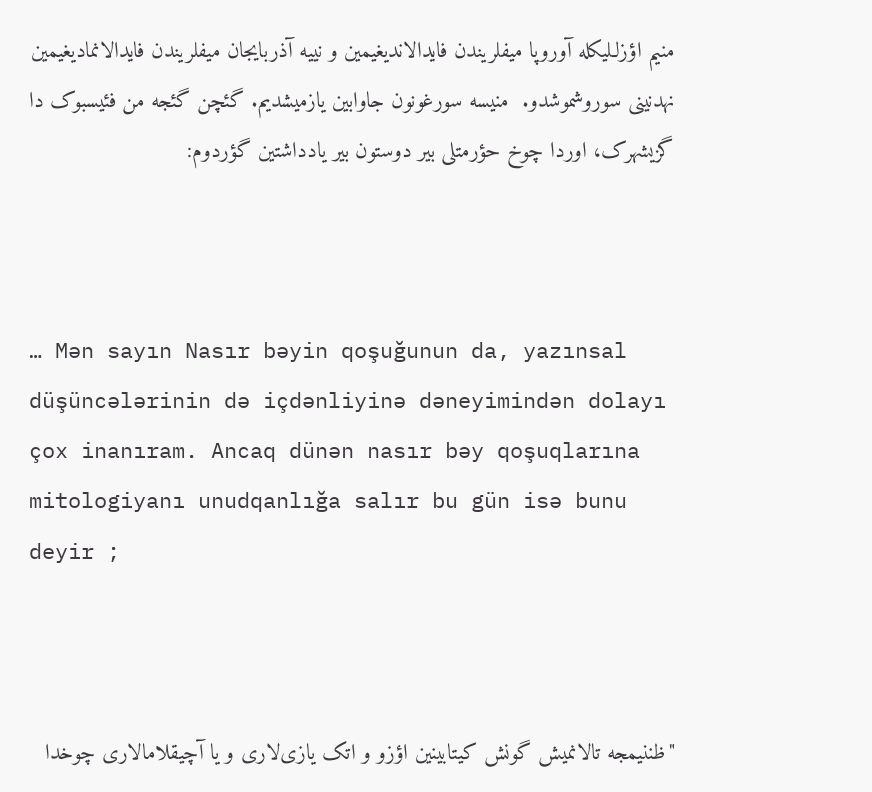منیم اؤزلـلیکله آوروپا میفلریندن فایدالاندیغیمین و نییه آذربایجان میفلریندن فایدالانمادیغیمین نهدنینی سوروشموشدو.  منیسه سورغونون جاوابین یازمیشدیم. گئچن گئجه من فئیسبوک دا گزیشهرک، اوردا چوخ حؤرمتلی بیر دوستون بیر یادداشتین گؤردوم:



… Mən sayın Nasır bəyin qoşuğunun da, yazınsal düşüncələrinin də içdənliyinə dəneyimindən dolayı çox inanıram. Ancaq dünən nasır bəy qoşuqlarına mitologiyanı unudqanlığa salır bu gün isə bunu deyir ;



"ظننیمجه تالانمیش گونش کیتابینین اؤزو و اتک یازی‌لاری و یا آچیقلامالاری چوخدا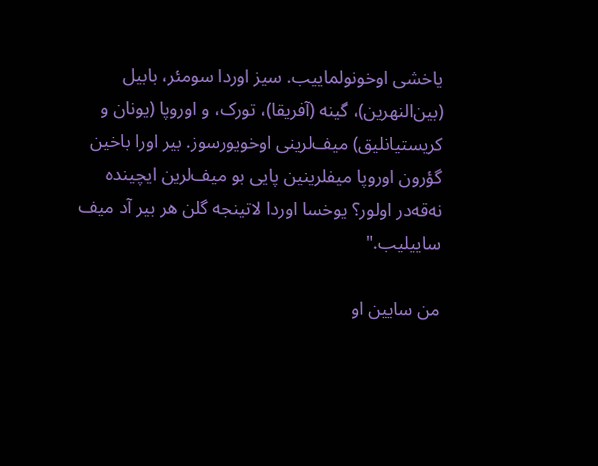یاخشی اوخونولماییب. سیز اوردا سومئر، بابیل (بین‌النهرین)، گینه (آفریقا)، تورک، و اوروپا (یونان و کریستیانلیق) میف‌لرینی اوخویورسوز. بیر اورا باخین گؤرون اوروپا میفلرینین پایی بو میف‌لرین ایچینده نه‌قه‌در اولور؟ یوخسا اوردا لاتینجه گلن هر بیر آد میف ساییلیب."

من سایین او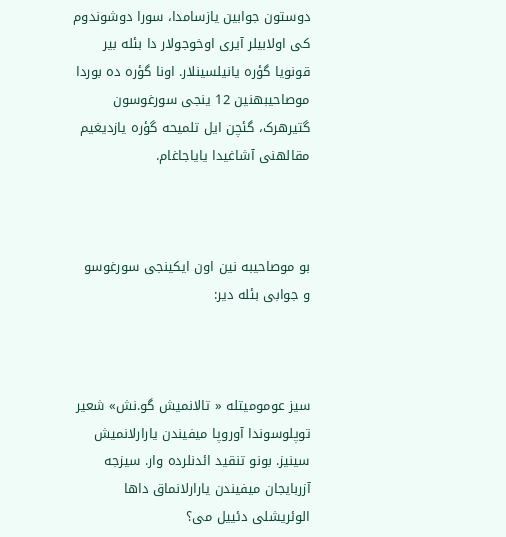دوستون جوابین یازسامدا، سورا دوشوندوم کی اولابیلر آیری اوخوجولار دا بئله بیر قونویا گؤره یانیلسینلار. اونا گؤره ده بوردا موصاحیبهنین 12 ینجی سورغوسون گتیرهرک، گئچن ایل تلمیحه گؤره یازدیغیم مقالهنی آشاغیدا یایاجاغام.



بو موصاحیبه نین اون ایکینجی سورغوسو  و جوابی بئله دیر:



سیز عومومیتله « تالانمیش گو.نش» شعیر توپلوسوندا آوروپا میفیندن یارارلانمیش سینیز. بونو تنقید ائدنلرده وار. سیزجه آزربایجان میفیندن یارارلانماق داها الوئریشلی دئییل می؟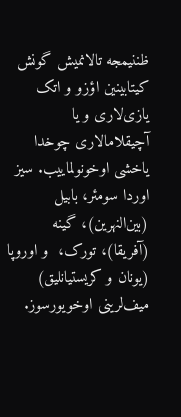ظننیمجه تالانمیش گونش کیتابینین اؤزو و اتک یازی‌لاری و یا آچیقلامالاری چوخدا یاخشی اوخونولماییب. سیز اوردا سومئر، بابیل (بین‌النهرین)، گینه (آفریقا)، تورک،  و اوروپا (یونان و کریستیانلیق) میف‌لرینی اوخویورسوز.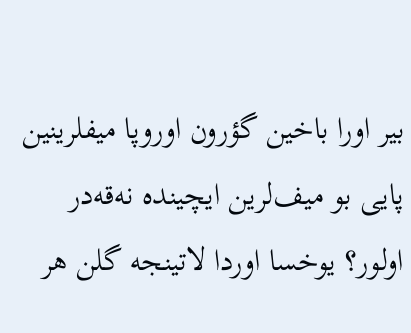بیر اورا باخین گؤرون اوروپا میفلرینین پایی بو میف‌لرین ایچینده نه‌قه‌در اولور؟ یوخسا اوردا لاتینجه گلن هر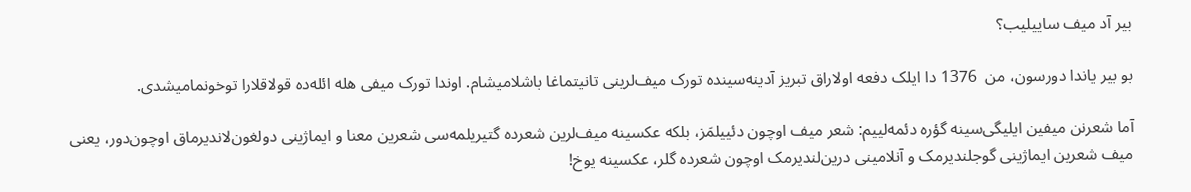بیر آد میف ساییلیب؟

بو بیر یاندا دورسون، من  1376 دا ایلک دفعه اولاراق تبریز آدینه‌سینده تورک میف‌لرینی تانیتماغا باشلامیشام. اوندا تورک میفی‌ هله ائله‌ده قولاقلارا توخونمامیشدی.

آما شعرنن میفین ایلیگی‌سینه گؤره دئمه‌لییم: شعر میف اوچون دئییلمَز، بلکه عکسینه میف‌لرین شعرده گتیریلمه‌سی شعرین معنا و ایماژینی دولغون‌لاندیرماق اوچون‌دور، یعنی میف شعرین ایماژینی گوجلندیرمک و آنلامینی درین‌لندیرمک اوچون شعرده گلر، عکسینه یوخ!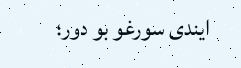ایندی سورغو بو دور؛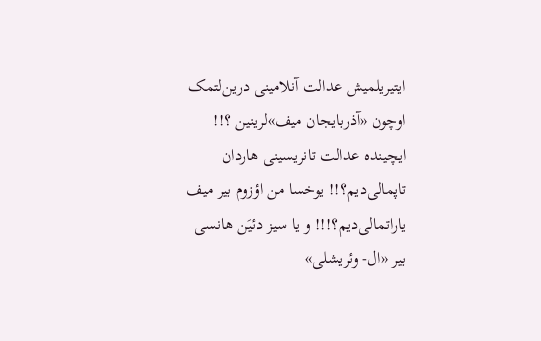ایتیریلمیش عدالت آنلامینی درین‌لتمک اوچون «آذربایجان میف»لرینین ؟!! ایچینده عدالت تانریسینی هاردان تاپمالی‌دیم؟!! یوخسا من اؤزوم بیر میف یاراتمالی‌دیم؟!!! و یا سیز دئیَن هانسی بیر «ال- وئریشلی»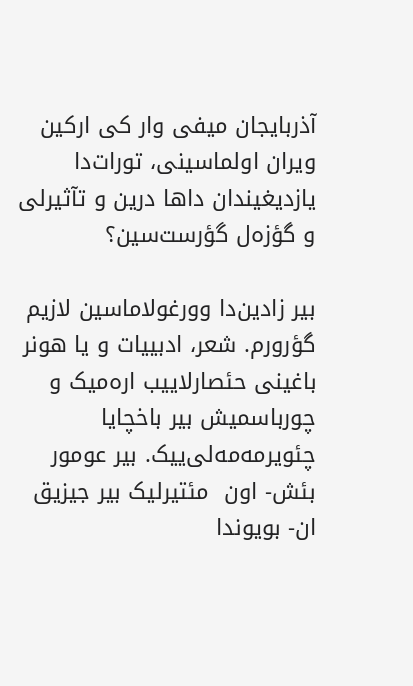آذربایجان میفی وار کی ارکین ویران اولماسینی، تورات‌دا یازدیغیندان داها درین و تآثیرلی و گؤزه‌ل گؤرست‌سین؟

بیر زادین‌دا وورغولاماسین لازیم گؤرورم. شعر، ادبییات و یا هونر باغینی حئصارلاییب اره‌میک و چورباسمیش بیر باخچایا چئویرمه‌‌مه‌لی‌ییک. بیر عومور بئش- اون  مئتیرلیک بیر جیزیق ان- بویوندا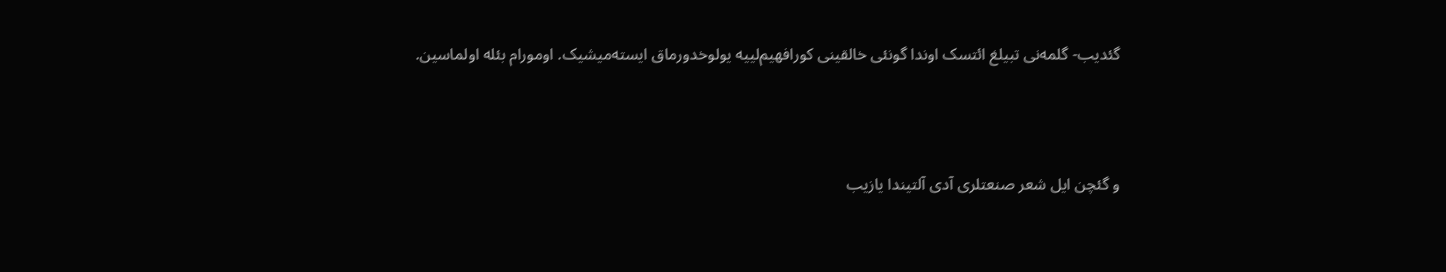گئدیب- گلمه‌نی تبیلغ ائتسک اوندا گونئی خالقینی کورافهیم‌لییه یولوخدورماق ایسته‌میشیک. اومورام بئله اولماسین.



و گئچن ایل شعر صنعتلری آدی آلتیندا یازیب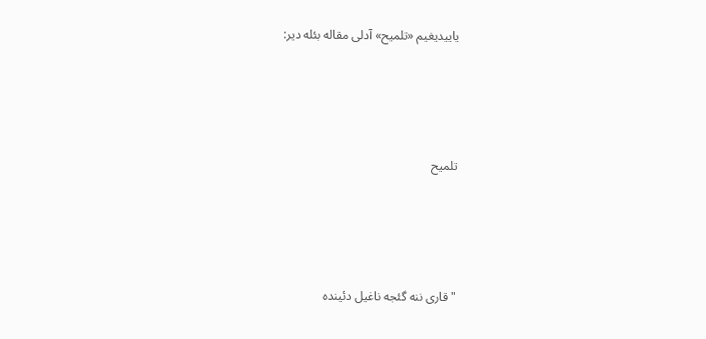یاییدیغیم «تلمیح» آدلی مقاله بئله دیر:





تلمیح





"قاری ننه گئجه ناغیل دئینده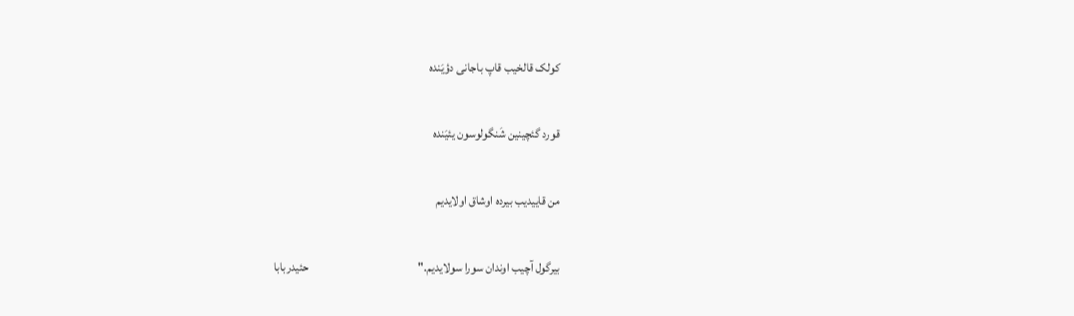کولک قالخیب قاپ باجانی دؤیَنده

قورد گئچینین شَنگولوسون یئیَنده

من قاییدیب بیرده اوشاق اولایدیم

بیرگول آچیب اوندان سورا سولایدیم."                                             حئیدربابا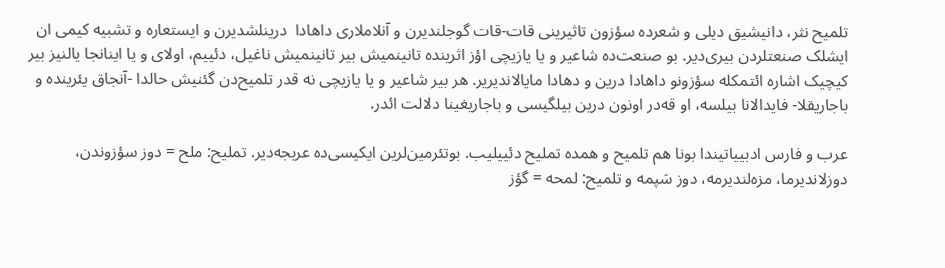تلمیح نثر، دانیشیق دیلی و شعرده سؤزون تاثیرینی قات-قات گوجلندیرن و آنلاملاری داهادا  درینلشدیرن و ایستعاره و تشبیه کیمی ان ایشلک صنعتلردن بیری‌‌دیر. بو صنعت‌ده شاعیر و یا یازیچی اؤز اثرینده تانینمیش بیر تانینمیش ناغیل، دئییم، اولای و یا اینانجا یالنیز بیر کیچیک اشاره‌ ائتمکله سؤزونو داهادا درین و دهادا مایالاندیریر. هر بیر شاعیر و یا یازیچی نه قدر تلمیح‌دن گئنیش حالدا -آنجاق یئرینده و باجاریقلا- فایدالانا بیلسه، او ‌قه‌‌در اونون درین بیلگیسی و باجاریغینا دلالت ائدر.

عرب و فارس ادبییاتیندا بونا هم تلمیح و همده تملیح دئییلیب. بوتئرمین‌لرین ایکیسی‌ده عربجه‌دیر. تملیح: ملح = دوز سؤزوندن، دوزلاندیرما، مزه‌لندیرمه، دوز سَپمه و تلمیح: لمحه = گؤز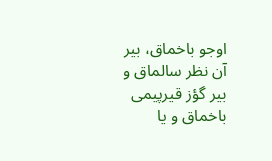اوجو باخماق، بیر آن نظر سالماق و بیر گؤز قیرپیمی باخماق و یا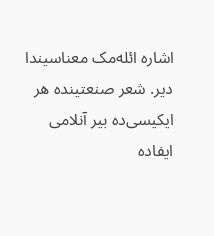اشاره ائله‌مک معناسیندا دیر. شعر صنعتینده هر ایکیسی‌ده بیر آنلامی  ایفاده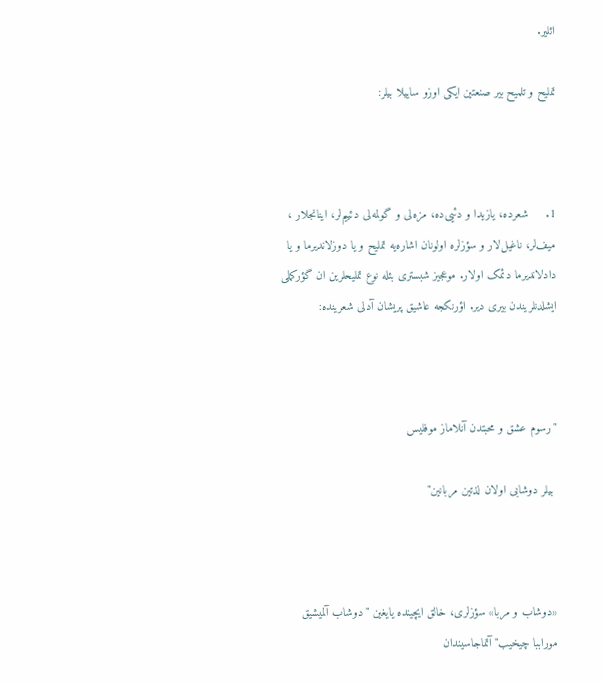ائلیر.

تملیح و تلمیح بیر صنعتین ایکی اوزو ساییلا بیلر:



1.     شعرده، یازیدا و دئیی‌ده، مزه‌لی و گولمه‌لی دئییم‌لر، اینانجلار ، میف‌لر، ناغیل‌لار و سؤزلره اولونان اشاره‌یه تملیح و یا دوزلاندیرما و یا دادلاندیرما دئمک اولار. موعجیز شبستری بئله نوع تملیحلرین ان گؤرکملی ایشلدنلریندن بیری دیر. اؤرنکجه عاشیق پریشان آدلی شعرینده:



"رسوم عشق و محبتدن آنلاماز موفلیس

 بیلر دوشابی اولان لذتین مربانین"



«دوشاب و مربا» سؤزلری، خالق ایچینده یایغین "دوشاب آلمیشیق موراببا چیخیب" آتماجاسیندان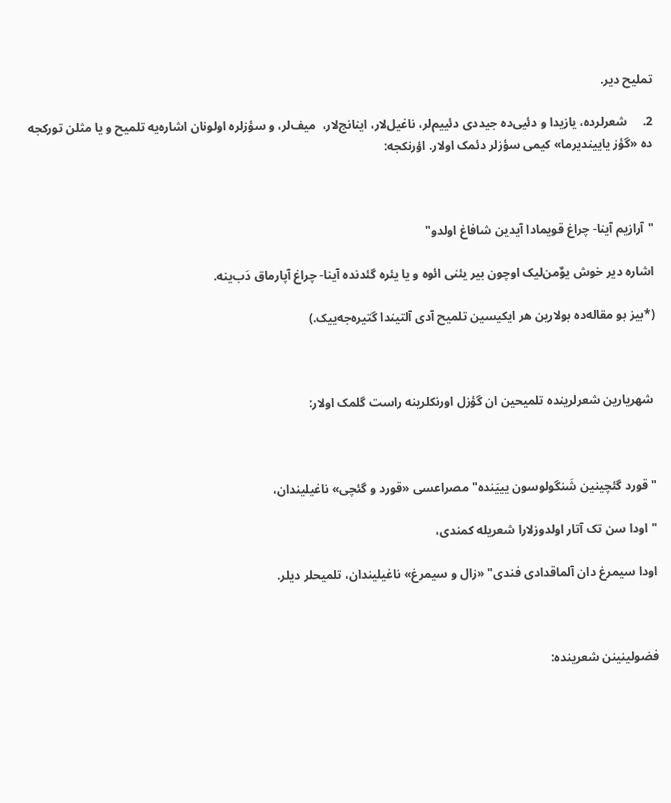تملیح دیر.

2.     شعرلرده، یازیدا و دئیی‌ده جیددی دئییم‌لر، ناغیل‌لار، اینانج‌لار،  میف‌لر، و سؤزلره اولونان اشاره‌یه تلمیح و یا مثلن تورکجه ده «گؤز یاییندیرما» کیمی سؤزلر دئمک اولار. اؤرنکجه:



"آرازیم آینا- چراغ قویمادا آیدین شافاغ اولدو"

اشاره ‌دیر خوش یوٌمن‌لیک اوچون بیر یئنی ائوه و یا یئره گئدنده آینا- چراغ آپارماق دَب‌ینه.

(*بیز بو مقاله‌ده بولارین هر ایکیسین تلمیح آدی آلتیندا گتیره‌جه‌ییک.)



 شهریارین شعرلرینده تلمیحین ان گؤزل اورنکلرینه راست گلمک اولار:



"قورد گئچینین شَنگولوسون یییَنده" مصراعسی «قورد و گئچی» ناغیلیندان،

"اودا سن تک آتار اولدوزلارا شعریله کمندی،

اودا سیمرغ دان آلماقدادی فندی" «زال و سیمرغ» ناغیلیندان، تلمیحلر دیلر.



فضولینینن شعرینده: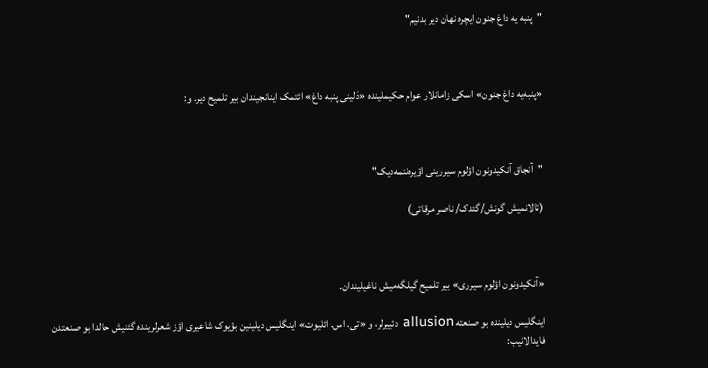"پنبه یه داغ جنون ایچره نهان دیر بدنیم"



«پنبه‌یه داغ جنون» اسکی زامانلار عوام حکیملینده «دَلینی پنبه داغ» ائتمک اینانجیندان بیر تلمیح دیر. و:



"آنجاق آنکیدونون اؤلوم سیررینی اؤیره‌ننمه‌دیک"

(تالانمیش گونش/گئدک/ ناصر مرقاتی)



«آنکیدونون اؤلوم سیرری» بیر تلمیح گیلگه‌میش ناغیلیندان.

اینگلیس دیلینده بو صنعته allusion دئییرلر، و «تی. اس. ائلیوت» اینگلیس دیلینین بؤیوک شاعیری اؤز شعرلرینده گئنیش حالدا بو صنعتدن فایدالانیب: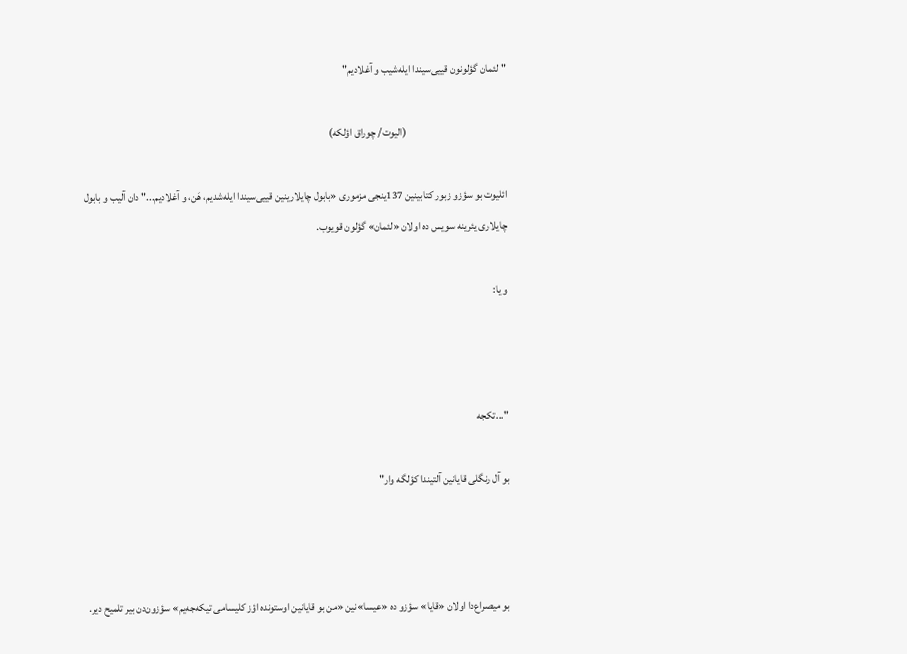"لئمان گؤلونون قییی‌سیندا ایله‌شیب و آغلادیم"

                                               (الیوت/ چوراق اؤلکه)

ائلیوت بو سؤزو زبور کتابینین 137ینجی مزموری «بابول چایلارینین قییی‌سیندا ایله‌شدیم، هَن، و آغلادیم..." دان آلیب و بابول چایلاری یئرینه سویس ده اولان «لئمان» گؤلون قویوب.

و یا:



"...تکجه

بو آل رنگلی قایانین آلتیندا کؤلگه وار"



بو میصراع‌دا اولان «قایا» سؤزو ده «عیسا»نین «من بو قایانین اوستونده اؤز کلیسامی تیکه‌جه‌یم» سؤزون‌دن بیر تلمیح دیر.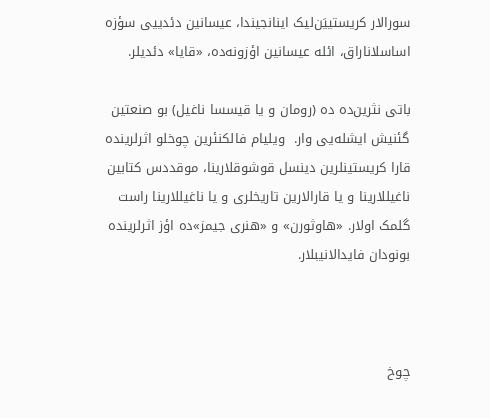سورالار کریستییَن‌لیک اینانجیندا، عیسانین دئدییی سؤزه اساسلاناراق، ائله عیسانین اؤزونه‌ده، «قایا» دئدیلر.

باتی نثرین‌ده ده (رومان و یا قیسسا ناغیل) بو صنعتین گئنیش ایشله‌یی وار.  ویلیام فالکنئرین چوخلو اثرلرینده قارا کریستینلرین دینسل قوشوقلارینا، موقددس کتابین ناغیللارینا و یا قارالارین تاریخلری و یا ناغیللارینا راست گلمک اولار. «هاوثورن» و «هنری جیمز»ده اؤز اثرلرینده بونودان فایدالانیبلار.



چوخ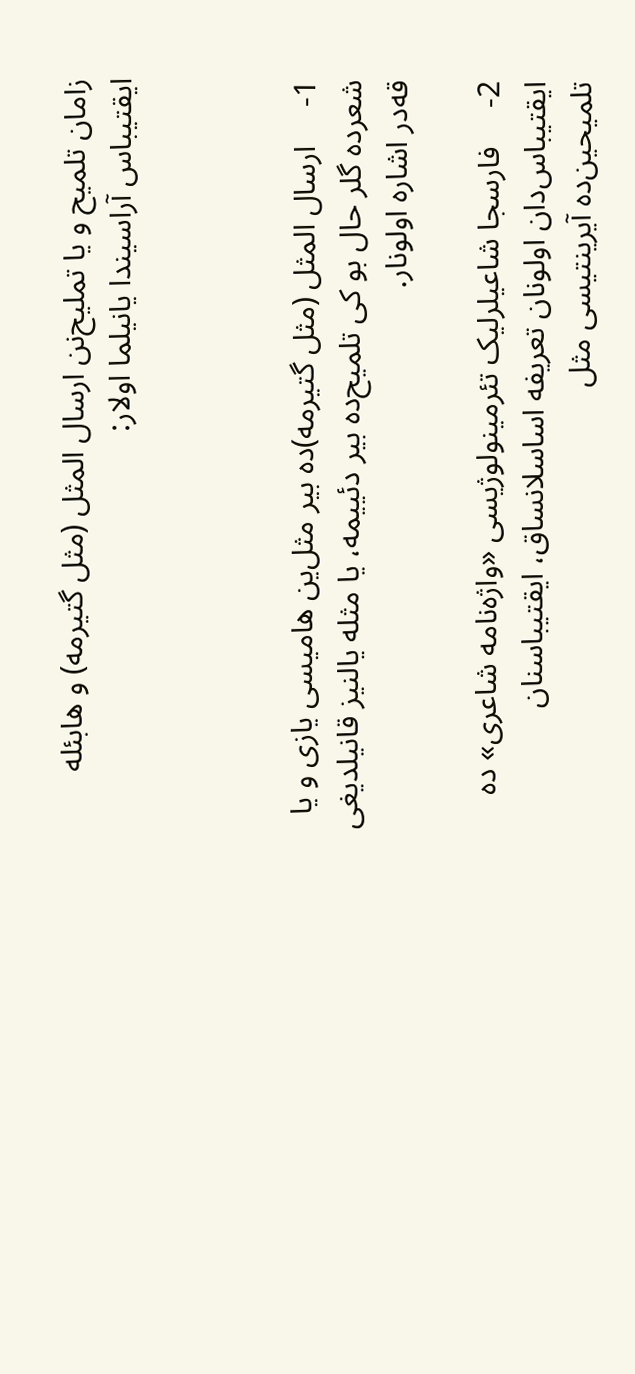زامان تلمیح و یا تملیح‌نن ارسال المثل (مثل گتیرمه) و هابئله ایقتیباس آراسیندا یانیلما اولار:



1-     ارسال المثل (مثل گتیرمه)ده بیر مثل‌ین هامیسی یازی و یا شعرده گلر حال بو کی تلمیح‌ده بیر دئییمه، یا مثله یالنیز قانیلدیغی قه‌در اشاره اولونار.

2-     فارسجا شاعیلرلیک تئرمینولوژیسی «واژه‌نامه شاعری» ده ایقتیباس‌دان اولونان تعریفه اساسلانساق، ایقتیباسنان تلمیحین‌ده آیرینتیسی مثل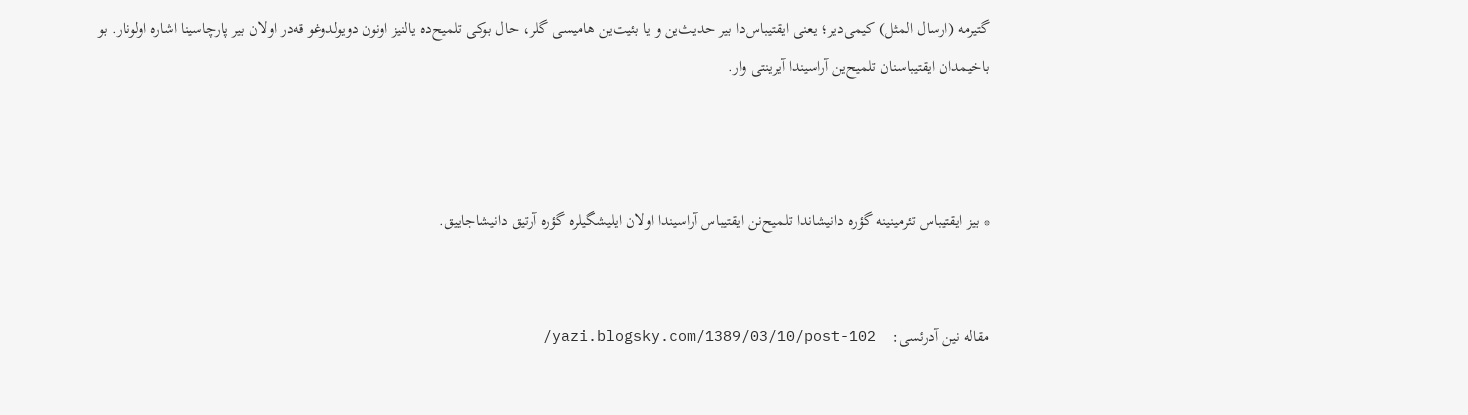گتیرمه (ارسال المثل) کیمی‌دیر؛ یعنی ایقتیباس‌دا بیر حدیث‌ین و یا بئیت‌ین هامیسی گلر، حال بو‌کی تلمیح‌ده یالنیز اونون دویولدوغو قه‌در اولان بیر پارچاسینا اشاره اولونار. بو باخیمدان ایقتیباسنان تلمیح‌ین آراسیندا آیرینتی وار.



* بیز ایقتیباس تئرمینینه گؤره دانیشاندا تلمیح‌نن ایقتیباس آراسیندا اولان ایلیشگیلره گؤره آرتیق دانیشاجاییق.


مقاله نین آدرئسی:    yazi.blogsky.com/1389/03/10/post-102/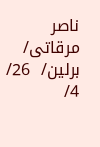ناصر مرقاتی/ برلین/  26/ 4/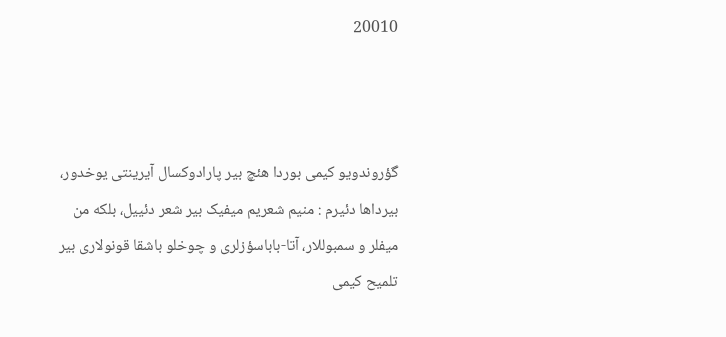20010



گؤروندویو کیمی بوردا هئچ بیر پارادوکسال آیرینتی یوخدور، بیرداها دئیرم : منیم شعریم میفیک بیر شعر دئییل، بلکه من میفلر و سمبوللار، آتا-باباسؤزلری و چوخلو باشقا قونولاری بیر تلمیح کیمی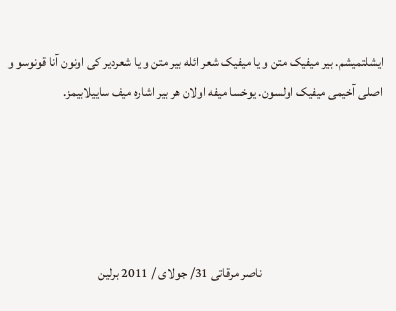ایشلتمیشم. بیر میفیک متن و یا میفیک شعر ائله بیر متن و یا شعردیر کی اونون آنا قونوسو و اصلی آخیمی میفیک اولسون. یوخسا میفه اولان هر بیر اشاره میف ساییلابیمز.





                                               ناصر مرقاتی 31/ جولای / 2011 برلین